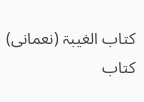کتاب الغیبۃ (نعمانی)
کتاب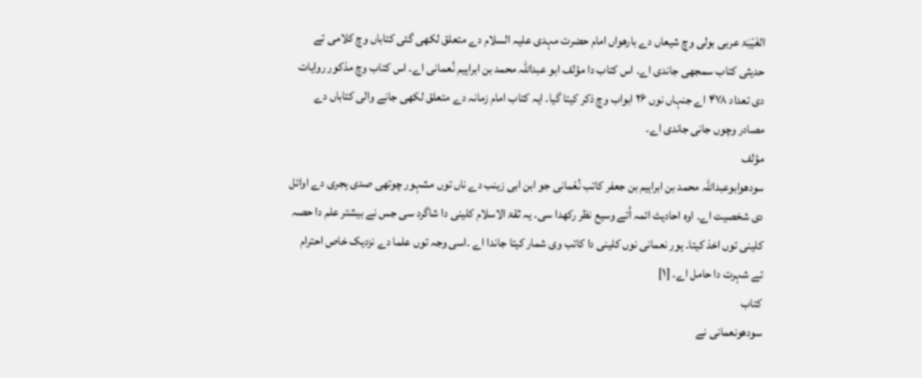الغَیْبَۃ عربی بولی وچ شیعاں دے بارھواں امام حضرت مہدی علیہ السلام دے متعلق لکھی گئی کتاباں وچ کلامی تے حدیثی کتاب سمجھی جاندی اے۔ اس کتاب دا مؤلف ابو عبداللہ محمد بن ابراہیم نُعمانی اے۔ اس کتاب وچ مذکور روایات دی تعداد ۴۷۸ اے جنہاں نوں ۲۶ ابواب وچ ذکر کيتا گیا۔ ایہ کتاب امام زمانہ دے متعلق لکھی جانے والی کتاباں دے مصادر وچوں جانی جاندی اے۔
مؤلف
سودھوابوعبداللہ محمد بن ابراہیم بن جعفر کاتب نُعْمانی جو ابن ابی زینب دے ناں توں مشہور چوتھی صدی ہجری دے اوائل دی شخصیت اے۔ اوہ احادیث ائمہ اُتے وسیع نظر رکھدا سی۔ یہ ثقۃ الاسلام کلینی دا شاگرد سی جس نے بیشتر علم دا حصہ کلینی توں اخذ کيتا۔ ہور نعمانی نوں کلینی دا کاتب وی شمار کيتا جاندا اے ۔اسی وجہ توں علما دے نزدیک خاص احترام تے شہرت دا حامل اے۔ [۱]
کتاب
سودھونعمانی نے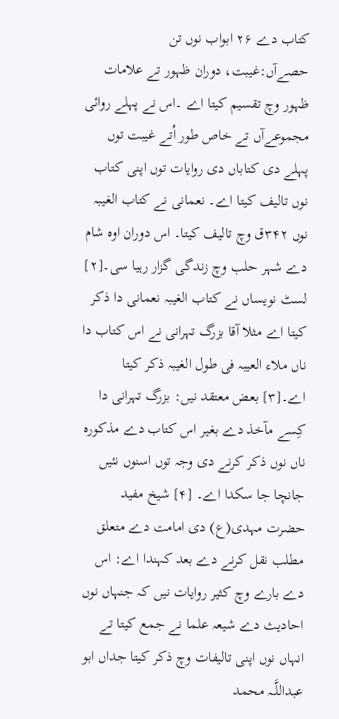کتاب دے ۲۶ ابواب نوں تن حصےآں:غیبت، دوران ظہور تے علامات ظہور وچ تقسیم کيتا اے ۔اس نے پہلے روائی مجموعےآں تے خاص طور اُتے غیبت توں پہلے دی کتاباں دی روایات توں اپنی کتاب نوں تالیف کيتا اے۔ نعمانی نے کتاب الغیبہ نوں ۳۴۲ق وچ تالیف کيتا۔ اس دوران اوہ شام دے شہر حلب وچ زندگی گزار رہیا سی۔[۲] لسٹ نویساں نے کتاب الغیبہ نعمانی دا ذکر کيتا اے مثلا آقا بزرگ تہرانی نے اس کتاب دا ناں ملاء العیبہ فی طول الغیبہ ذکر کيتا اے۔[۳] بعض معتقد نيں: بزرگ تہرانی دا کِسے مآخذ دے بغیر اس کتاب دے مذکورہ ناں نوں ذکر کرنے دی وجہ توں اسنوں نئيں جانچا جا سکدا اے۔ [۴] شیخ مفید حضرت مہدی(ع) دی امامت دے متعلق مطلب نقل کرنے دے بعد کہندا اے: اس دے بارے وچ کثیر روایات نيں کہ جنہاں نوں احادیث دے شیعہ علما نے جمع کيتا تے انہاں نوں اپنی تالیفات وچ ذکر کيتا جداں ابو عبداللَّــہ محمد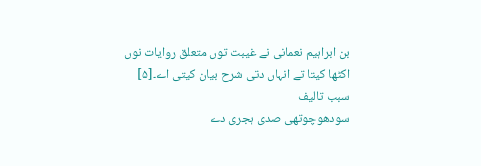بن ابراہیم نعمانی نے غیبت توں متعلق روایات نوں اکٹھا کيتا تے انہاں دتی شرح بیان کيتی اے۔[۵]
سبب تالیف
سودھوچوتھی صدی ہجری دے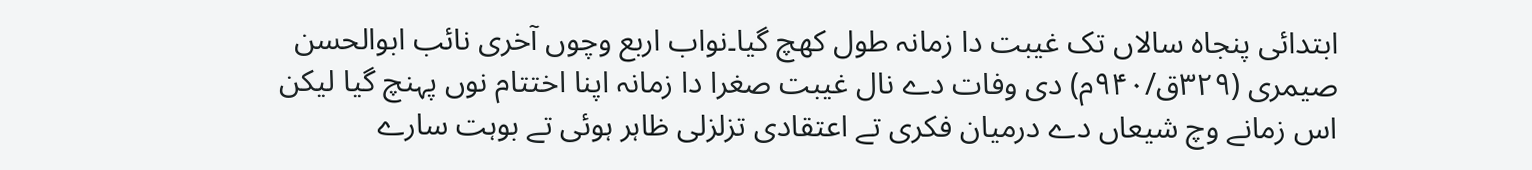ابتدائی پنجاہ سالاں تک غیبت دا زمانہ طول کھچ گیا۔نواب اربع وچوں آخری نائب ابوالحسن صیمری (۳۲۹ق/۹۴۰م) دی وفات دے نال غیبت صغرا دا زمانہ اپنا اختتام نوں پہنچ گیا لیکن اس زمانے وچ شیعاں دے درمیان فکری تے اعتقادی تزلزلی ظاہر ہوئی تے بوہت سارے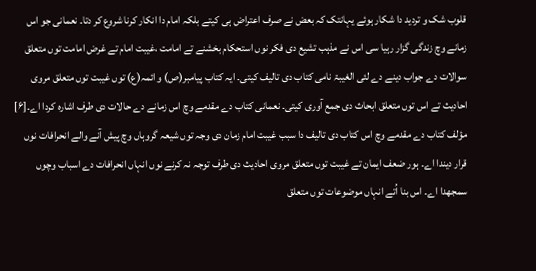قلوب شک و تردید دا شکار ہوئے یہانتک کہ بعض نے صرف اعتراض ہی کيتے بلکہ امام دا انکار کرنا شروع کر دتا۔ نعمانی جو اس زمانے وچ زندگی گزار رہیا سی اس نے مذہب تشیع دی فکر نوں استحکام بخشنے تے امامت ،غیبت امام تے غرض امامت توں متعلق سوالات دے جواب دینے دے لئی الغیبۃ نامی کتاب دی تالیف کيتی۔ ایہ کتاب پیامبر(ص) و ائمہ(ع) توں غیبت توں متعلق مروی احادیث تے اس توں متعلق ابحاث دی جمع آوری کيتی۔ نعمانی کتاب دے مقدمے وچ اس زمانے دے حالات دی طرف اشارہ کردا اے۔[۶]
مؤلف کتاب دے مقدمے وچ اس کتاب دی تالیف دا سبب غیبت امام زمان دی وجہ توں شیعہ گروہاں وچ پیش آنے والے انحرافات نوں قرار دیندا اے۔ ہور ضعف ایمان تے غیبت توں متعلق مروی احادیث دی طرف توجہ نہ کرنے نوں انہاں انحرافات دے اسباب وچوں سمجھدا اے۔ اس بنا اُتے انہاں موضوعات توں متعلق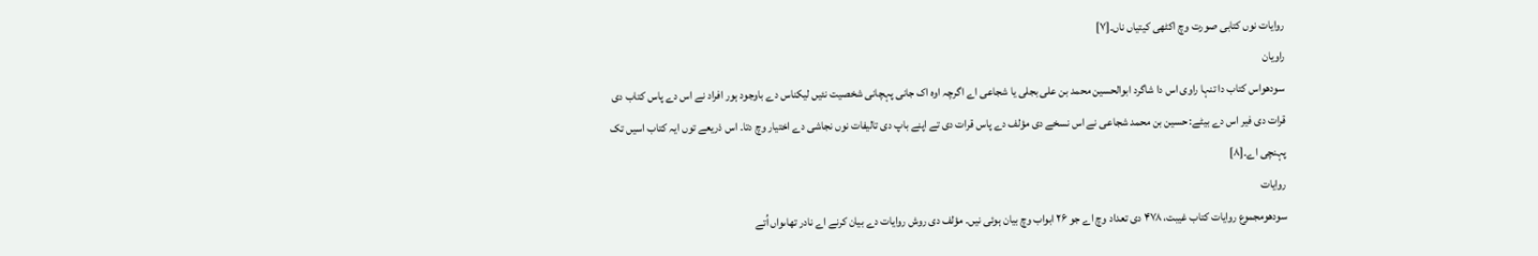روایات نوں کتابی صورت وچ اکٹھی کيتیاں ناں۔[۷]
راویان
سودھواس کتاب دا تنہا راوی اس دا شاگرد ابوالحسین محمد بن علی بجلی یا شجاعی اے اگرچہ اوہ اک جانی پہچانی شخصیت نئيں لیکناس دے باوجود ہور افراد نے اس دے پاس کتاب دی قرات دی فیر اس دے بیٹے: حسین بن محمد شجاعی نے اس نسخے دی مؤلف دے پاس قرات دی تے اپنے باپ دی تالیفات نوں نجاشی دے اختیار وچ دتا۔ اس ذریعے توں ایہ کتاب اسيں تک پہنچی اے۔[۸]
روایات
سودھومجموع روایات کتاب غیبت، ۴۷۸ دی تعداد وچ اے جو ۲۶ ابواب وچ بیان ہوئی نيں۔ مؤلف دی روش روایات دے بیان کرنے اے نادر تھاںواں اُتے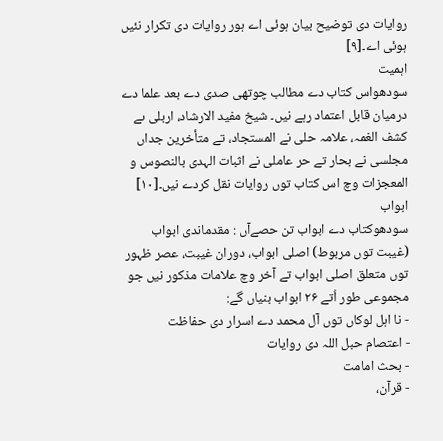روایات دی توضیح بیان ہوئی اے ہور روایات دی تکرار نئيں ہوئی اے۔[۹]
اہمیت
سودھواس کتاب دے مطالب چوتھی صدی دے بعد علما دے درمیان قابل اعتماد رہے نيں۔ شیخ مفید الارشاد، اربلی ںے کشف الغمہ، علامہ حلی نے المستجاد، تے متأخرین جداں مجلسی نے بحار تے حر عاملی نے اثبات الہدی بالنصوس و المعجزات وچ اس کتاب توں روایات نقل کردے نيں۔[۱۰]
ابواب
سودھوکتاب دے ابواب تن حصےآں : مقدماندی ابواب (غیبت توں مربوط) اصلی ابواب، دوران غیبت، عصر ظہور توں متعلق اصلی ابواب تے آخر وچ علامات مذکور نيں جو مجموعی طور اُتے ۲۶ ابواب بنیاں گے:
- نا اہل لوکاں توں آل محمد دے اسرار دی حفاظت
- اعتصام حبل اللہ دی روایات
- بحث امامت
- قرآن،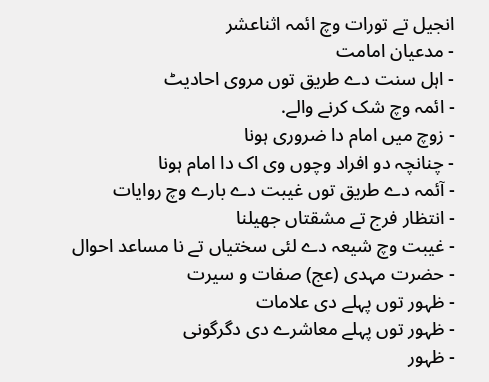انجیل تے تورات وچ ائمہ اثناعشر
- مدعیان امامت
- اہل سنت دے طریق توں مروی احادیٹ
- ائمہ وچ شک کرنے والے.
- زوچ ميں امام دا ضروری ہونا
- چنانچہ دو افراد وچوں وی اک دا امام ہونا
- آئمہ دے طریق توں غیبت دے بارے وچ روایات
- انتظار فرج تے مشقتاں جھیلنا
- غیبت وچ شیعہ دے لئی سختیاں تے نا مساعد احوال
- حضرت مہدی (عج) صفات و سیرت
- ظہور توں پہلے دی علامات
- ظہور توں پہلے معاشرے دی دگرگونی
- ظہور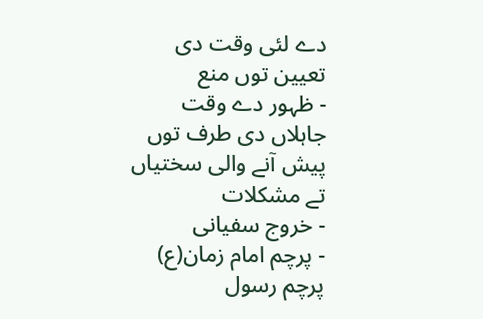دے لئی وقت دی تعیین توں منع
- ظہور دے وقت جاہلاں دی طرف توں پیش آنے والی سختیاں تے مشکلات
- خروج سفیانی
- پرچم امام زمان(ع) پرچم رسول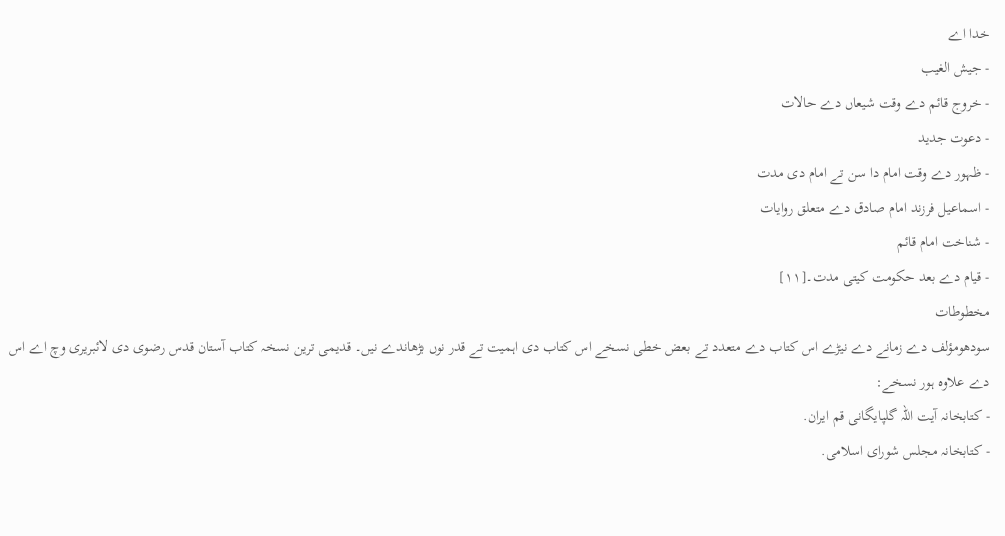خدا اے
- جیش الغیب
- خروج قائم دے وقت شیعاں دے حالات
- دعوت جدید
- ظہور دے وقت امام دا سن تے امام دی مدت
- اسماعیل فرزند امام صادق دے متعلق روایات
- شناخت امام قائم
- قیام دے بعد حکومت کیتی مدت۔[۱۱]
مخطوطات
سودھومؤلف دے زمانے دے نیڑے اس کتاب دے متعدد تے بعض خطی نسخے اس کتاب دی اہمیت تے قدر نوں بڑھاندے نيں۔ قدیمی ترین نسخہ کتاب آستان قدس رضوی دی لائبریری وچ اے اس دے علاوہ ہور نسخے:
- کتابخانہ آیت اللہ گلپایگانی قم ایران.
- کتابخانہ مجلس شورای اسلامی.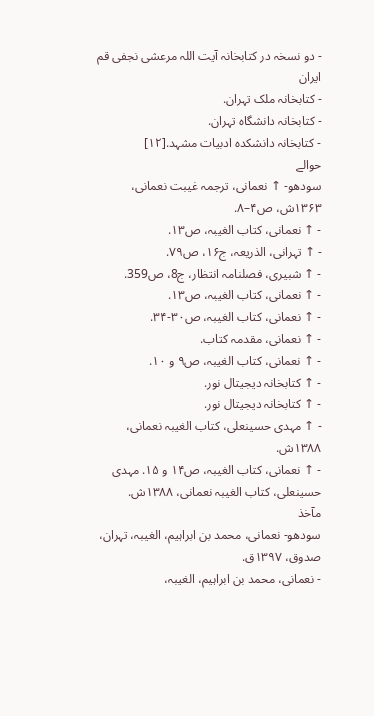- دو نسخہ در کتابخانہ آیت اللہ مرعشی نجفی قم ایران
- کتابخانہ ملک تہران.
- کتابخانہ دانشگاہ تہران.
- کتابخانہ دانشکدہ ادبیات مشہد.[۱۲]
حوالے
سودھو- ↑ نعمانی، ترجمہ غیبت نعمانی، ۱۳۶۳ش، ص۴–۸.
- ↑ نعمانی، کتاب الغیبہ، ص۱۳.
- ↑ تہرانی، الذریعہ، ج۱۶، ص۷۹.
- ↑ شبیری، فصلنامہ انتظار، ج8، ص359.
- ↑ نعمانی، کتاب الغیبہ، ص۱۳.
- ↑ نعمانی، کتاب الغیبہ، ص۳۰-۳۴.
- ↑ نعمانی، مقدمہ کتاب.
- ↑ نعمانی، کتاب الغیبہ، ص۹ و ۱۰.
- ↑ کتابخانہ دیجیتال نور.
- ↑ کتابخانہ دیجیتال نور.
- ↑ مہدی حسینعلی، کتاب الغیبہ نعمانی، ۱۳۸۸ش.
- ↑ نعمانی، کتاب الغیبہ، ص۱۴ و ۱۵. مہدی حسینعلی، کتاب الغیبہ نعمانی، ۱۳۸۸ش.
مآخذ
سودھو- نعمانی، محمد بن ابراہیم، الغیبہ، تہران، صدوق، ۱۳۹۷ق.
- نعمانی، محمد بن ابراہیم، الغیبہ،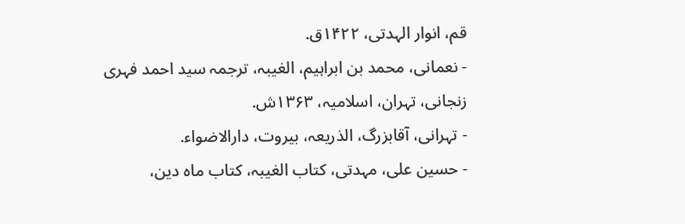قم، انوار الہدتی، ۱۴۲۲ق.
- نعمانی، محمد بن ابراہیم، الغیبہ، ترجمہ سید احمد فہری زنجانی، تہران، اسلامیہ، ۱۳۶۳ش.
- تہرانی، آقابزرگ، الذریعہ، بیروت، دارالاضواء.
- حسین علی، مہدتی، کتاب الغیبہ، کتاب ماہ دین،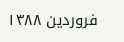فروردین ۱۳۸۸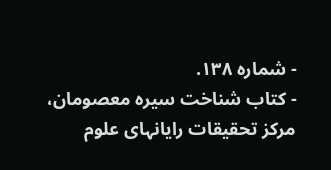- شمارہ ۱۳۸.
- کتاب شناخت سیرہ معصومان، مرکز تحقیقات رایانہای علوم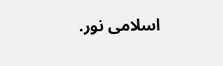اسلامی نور.